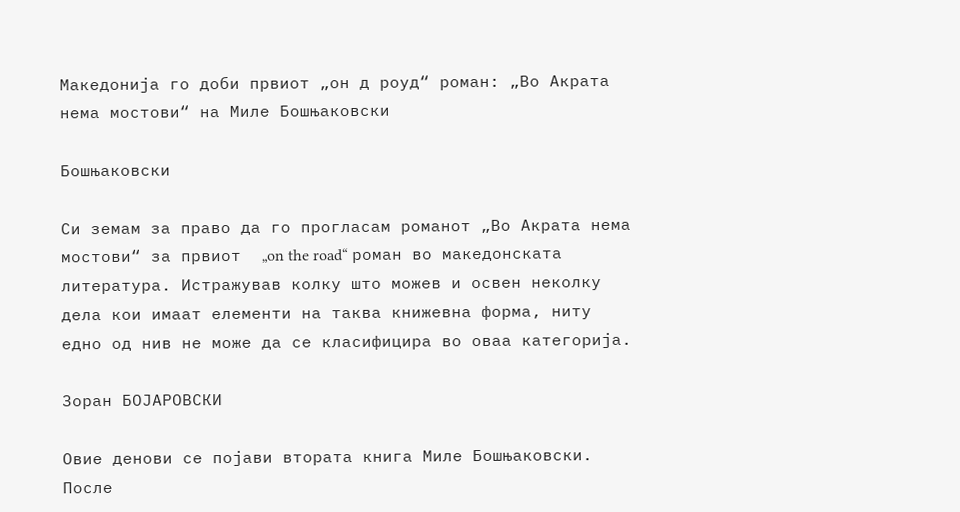Македонија го доби првиот „он д роуд“ роман: „Во Акрата нема мостови“ на Миле Бошњаковски

Бошњаковски

Си земам за право да го прогласам романот „Во Акрата нема мостови“ за првиот  „on the road“ роман во македонската литература. Истражував колку што можев и освен неколку дела кои имаат елементи на таква книжевна форма, ниту едно од нив не може да се класифицира во оваа категорија.

Зоран БОЈАРОВСКИ

Овие денови се појави втората книга Миле Бошњаковски. После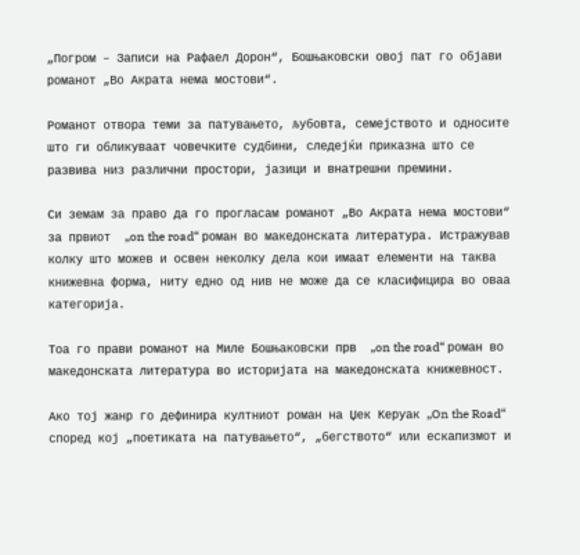„Погром – Записи на Рафаел Дорон“, Бошњаковски овој пат го објави романот „Во Акрата нема мостови“.

Романот отвора теми за патувањето, љубовта, семејството и односите што ги обликуваат човечките судбини, следејќи приказна што се развива низ различни простори, јазици и внатрешни премини.

Си земам за право да го прогласам романот „Во Акрата нема мостови“ за првиот  „on the road“ роман во македонската литература. Истражував колку што можев и освен неколку дела кои имаат елементи на таква книжевна форма, ниту едно од нив не може да се класифицира во оваа категорија.

Тоа го прави романот на Миле Бошњаковски прв  „on the road“ роман во македонската литература во историјата на македонската книжевност.

Ако тој жанр го дефинира култниот роман на Џек Керуак „On the Road“ според кој „поетиката на патувањето“, „бегството“ или ескапизмот и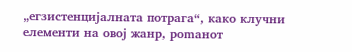„егзистенцијалната потрага“, како клучни елементи на овој жанр, роmaнот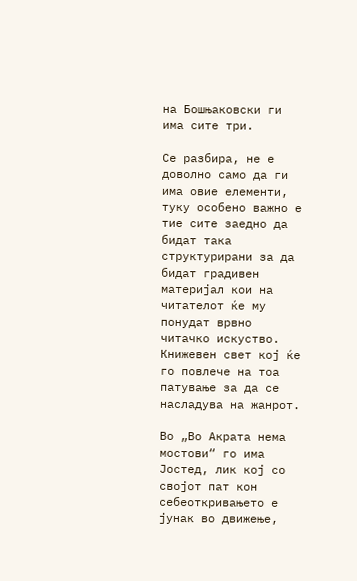на Бошњаковски ги има сите три.

Се разбира, не е доволно само да ги има овие елементи, туку особено важно е тие сите заедно да бидат така структурирани за да бидат градивен материјал кои на читателот ќе му понудат врвно читачко искуство. Книжевен свет кој ќе го повлече на тоа патување за да се насладува на жанрот.

Во „Во Акрата нема мостови“ го има Јостед, лик кој со својот пат кон себеоткривањето е јунак во движење,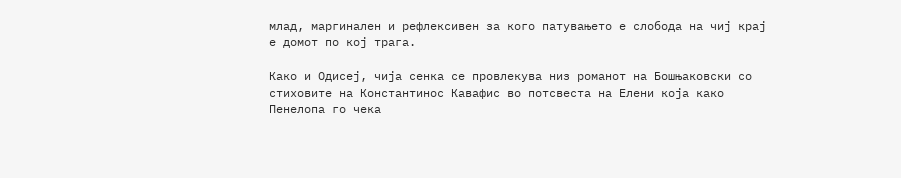млад, маргинален и рефлексивен за кого патувањето е слобода на чиј крај е домот по кој трага.

Како и Одисеј, чија сенка се провлекува низ романот на Бошњаковски со стиховите на Константинос Кавафис во потсвеста на Елени која како Пенелопа го чека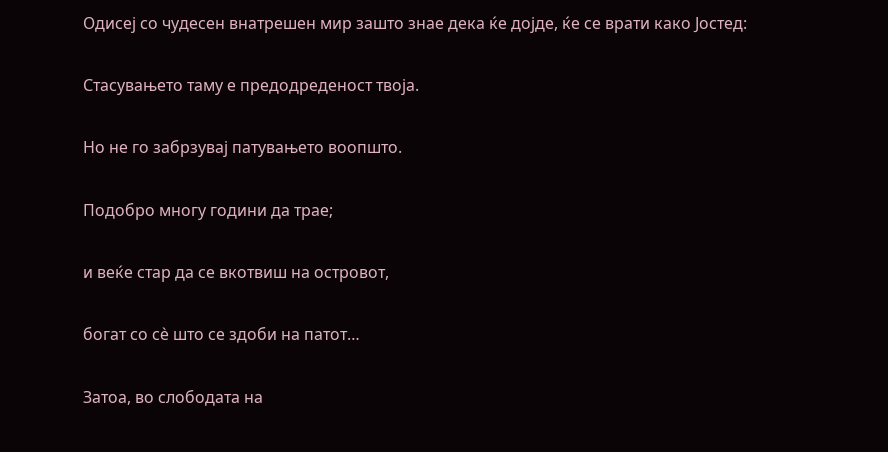Одисеј со чудесен внатрешен мир зашто знае дека ќе дојде, ќе се врати како Јостед:

Стасувањето таму е предодреденост твоја.

Но не го забрзувај патувањето воопшто.

Подобро многу години да трае;

и веќе стар да се вкотвиш на островот,

богат со сѐ што се здоби на патот…

Затоа, во слободата на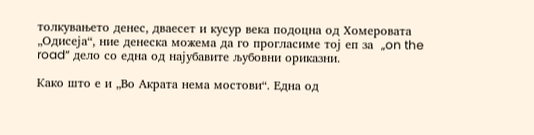толкувањето денес, дваесет и кусур века подоцна од Хомеровата „Одисеја“, ние денеска можема да го прогласиме тој еп за  „on the road“ дело со една од најубавите љубовни ориказни.

Како што е и „Во Акрата нема мостови“. Една од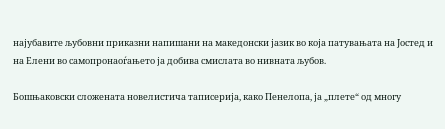најубавите љубовни приказни напишани на македонски јазик во која патувањата на Јостед и на Елени во самопронаоѓањето ја добива смислата во нивната љубов.

Бошњаковски сложената новелистича таписерија, како Пенелопа, ја „плете“ од многу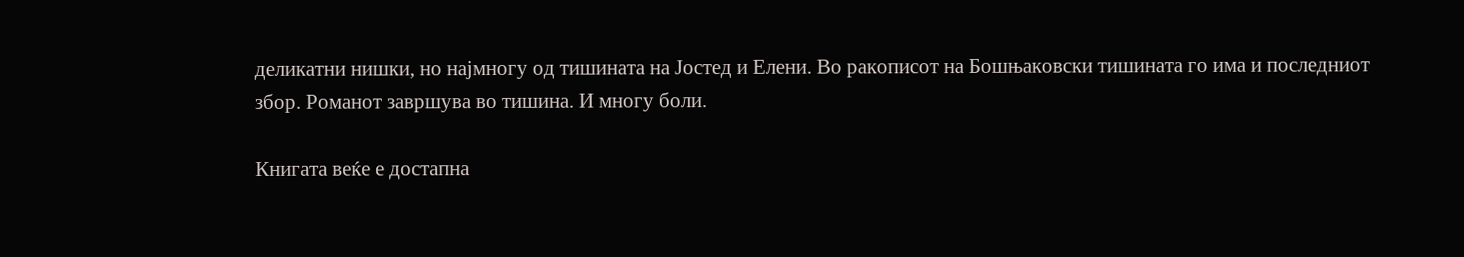деликатни нишки, но најмногу од тишината на Јостед и Елени. Во ракописот на Бошњаковски тишината го има и последниот збор. Романот завршува во тишина. И многу боли.

Книгата веќе е достапна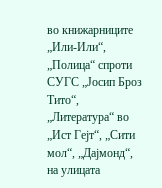во книжарниците „Или-Или“, „Полица“ спроти СУГС „Јосип Броз Тито“, „Литература“ во „Ист Гејт“, „Сити мол“, „Дајмонд“, на улицата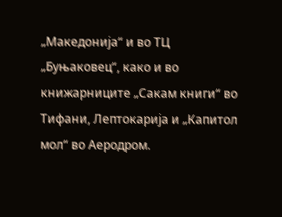„Македонија“ и во ТЦ „Буњаковец“, како и во книжарниците „Сакам книги“ во Тифани, Лептокарија и „Капитол мол“ во Аеродром.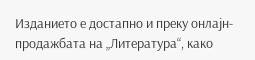Изданието е достапно и преку онлајн-продажбата на „Литература“, како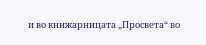и во книжарницата „Просвета“ во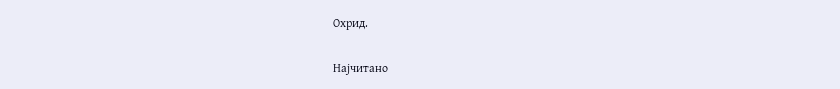Охрид.

Најчитано